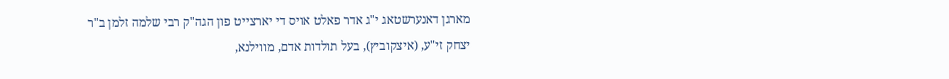מארגן דאנערשטאג י"ג אדר פאלט אויס די יארצייט פון הגה"ק רבי שלמה זלמן ב"ר יצחק זי"ע, (איצקוביץ), בעל תולדות אדם, מווילנא,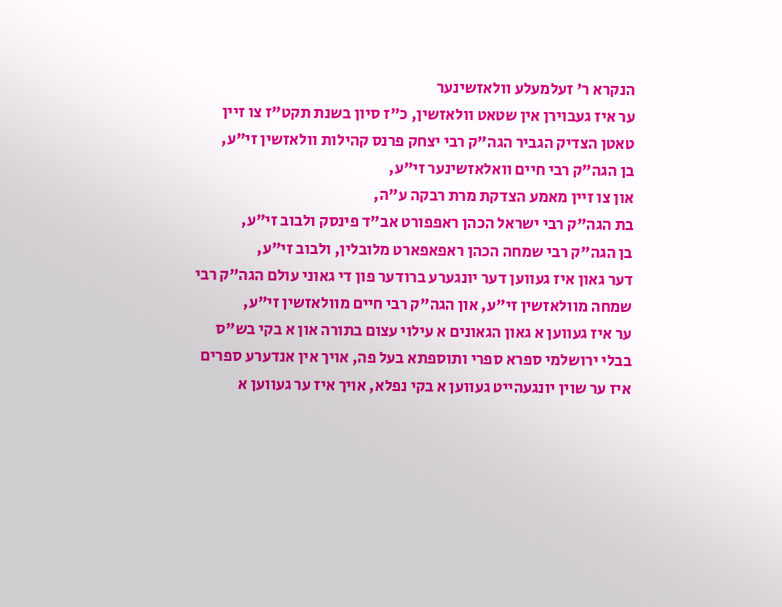הנקרא ר' זעלמעלע וולאזשינער
ער איז געבוירן אין שטאט וולאזשין, כ"ז סיון בשנת תקט"ז צו זיין טאטן הצדיק הגביר הגה"ק רבי יצחק פרנס קהילות וולאזשין זי"ע,
בן הגה"ק רבי חיים וואלאזשינער זי"ע,
און צו זיין מאמע הצדקת מרת רבקה ע"ה,
בת הגה"ק רבי ישראל הכהן ראפפורט אב"ד פינסק ולבוב זי"ע,
בן הגה"ק רבי שמחה הכהן ראפאפארט מלובלין, ולבוב זי"ע,
דער גאון איז געווען דער יונגערע ברודער פון די גאוני עולם הגה"ק רבי שמחה מוולאזשין זי"ע, און הגה"ק רבי חיים מוולאזשין זי"ע,
ער איז געווען א גאון הגאונים א עילוי עצום בתורה און א בקי בש"ס בבלי ירושלמי ספרא ספרי ותוספתא בעל פה, אויך אין אנדערע ספרים איז ער שוין יונגעהייט געווען א בקי נפלא, אויך איז ער געווען א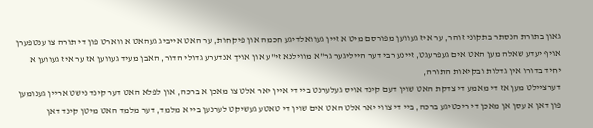גאון בתורת הנסתר בתקוני זוהר, ער איז געווען מפורסם מיט א זיין געוואלדיגע חכמה און פיקחות, ער האט אייביג געהאט א ווארט פון די תורה צו ענטפערן אויף יעדע שאלה מען האט אים געפרעגט, זיינע רבי דער הייליגער גר"א מווילנא זי"ע און אויך אנדערע גדולי הדור, האבן מעיד געווען אז ער איז געווען א יחיד בדורו אין גדלות ובקיאות התורה,
דערציילט מען אז די מאמע די צדקת האט שוין דעם קינד אויס געלערנט ביי די איין יאר אלט צו מאכן א ברכה, און לפלא האט דער קינד נישט אריין גענומען פון דאן א עסן אן מאכן די ריכטיגע ברכה, ביי די צווי יאר אלט האט אים שוין די טאטע געשיקט לערנען ביי א מלמד, דער מלמד האט מיטן קינד דאן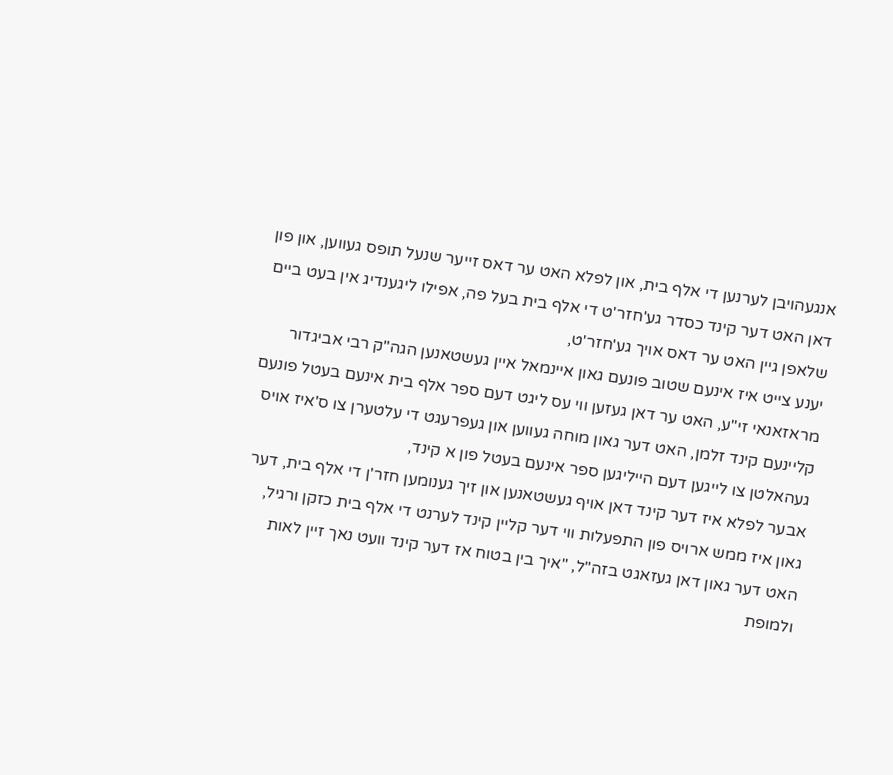אנגעהויבן לערנען די אלף בית, און לפלא האט ער דאס זייער שנעל תופס געווען, און פון דאן האט דער קינד כסדר גע'חזר'ט די אלף בית בעל פה, אפילו ליגענדיג אין בעט ביים שלאפן גיין האט ער דאס אויך גע'חזר'ט,
יענע צייט איז אינעם שטוב פונעם גאון איינמאל איין געשטאנען הגה"ק רבי אביגדור מראזאנאי זי"ע, האט ער דאן געזען ווי עס ליגט דעם ספר אלף בית אינעם בעטל פונעם קליינעם קינד זלמן, האט דער גאון מוחה געווען און געפרעגט די עלטערן צו ס'איז אויס געהאלטן צו לייגען דעם הייליגען ספר אינעם בעטל פון א קינד,
אבער לפלא איז דער קינד דאן אויף געשטאנען און זיך גענומען חזר'ן די אלף בית, דער גאון איז ממש ארויס פון התפעלות ווי דער קליין קינד לערנט די אלף בית כזקן ורגיל, האט דער גאון דאן געזאגט בזה"ל, "איך בין בטוח אז דער קינד וועט נאך זיין לאות ולמופת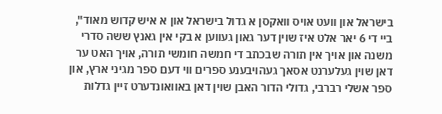בישראל און וועט אויס וואקסן א גדול בישראל און א איש קדוש מאוד",
ביי די 6 יאר אלט איז שוין דער גאון געווען א בקי אין גאנץ ששה סדרי משנה און אויך אין תורה שבכתב די חמשה חומשי תורה, אויך האט ער דאן שוין געלערנט אסאך געהויבענע ספרים ווי דעם ספר מגיני ארץ, און ספר אשלי רברבי, גדולי הדור האבן שוין דאן באוואונדערט זיין גדלות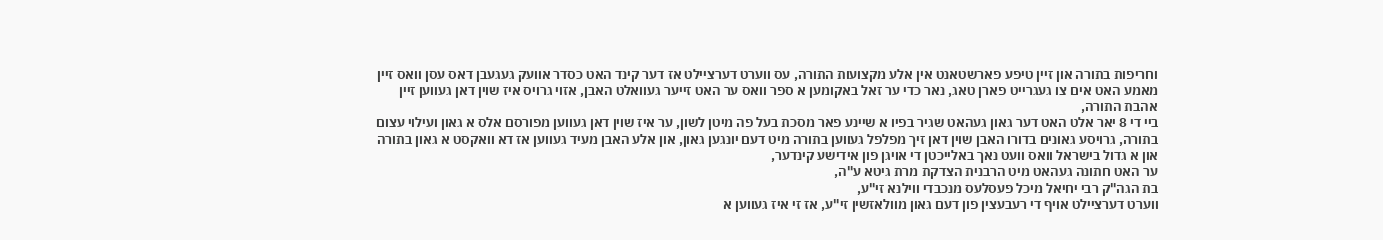וחריפות בתורה און זיין טיפע פארשטאנט אין אלע מקצועות התורה, עס ווערט דערציילט אז דער קינד האט כסדר אוועק געגעבן דאס עסן וואס זיין מאמע האט אים צו געגרייט פארן טאג, נאר כדי ער זאל באקומען א ספר וואס ער האט זייער געוואלט האבן, אזוי גרויס איז שוין דאן געווען זיין אהבת התורה,
ביי די 8 יאר אלט האט דער גאון געהאט שגיר בפיו א שיינע פאר מסכת בעל פה מיטן לשון, ער איז שוין דאן געווען מפורסם אלס א גאון ועילוי עצום בתורה, גרויסע גאונים בדורו האבן שוין דאן זיך מפלפל געווען בתורה מיט דעם יונגען גאון, און אלע האבן מעיד געווען אז דא וואקסט א גאון בתורה און א גדול בישראל וואס וועט נאך באלייכטן די אויגן פון אידישע קינדער,
ער האט חתונה געהאט מיט הרבנית הצדקת מרת גיטא ע"ה,
בת הגה"ק רבי יחיאל מיכל פעסלעס מנכבדי ווילנא זי"ע,
ווערט דערציילט אויף די רעבעצין פון דעם גאון מוולאזשין זי"ע, אז זי איז געווען א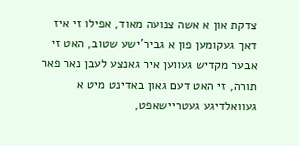צדקת און א אשה צנועה מאוד, אפילו זי איז דאך געקומען פון א גביר'ישע שטוב, האט זי אבער מקדיש געווען איר גאנצע לעבן נאר פאר תורה, זי האט דעם גאון באדינט מיט א געוואלדיגע געטריישאפט,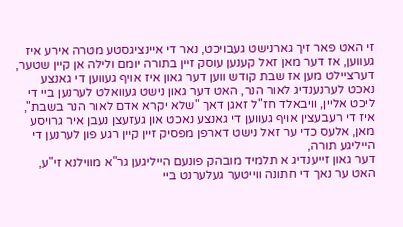זי האט פאר זיך גארנישט געבויכט, נאר די איינציגסטע מטרה אירע איז געווען, אז דער מאן זאל קענען עוסק זיין בתורה יומם ולילה אן קיין שטער,
דערציילט מען אז שבת קודש ווען דער גאון איז אויף געווען די גאנצע נאכט לערנענדיג לאור הנר, האט דער גאון נישט געוואלט לערנען ביי די ליכט אליין, וויבאלד חז"ל זאגן דאך "שלא יקרא אדם לאור הנר בשבת", איז די רעבעצין אויף געווען די גאנצע נאכט און געזעצן נעבן איר גרויסע מאן, אלעס כדי ער זאל נישט דארפן מפסיק זיין קיין רגע פון לערנען די הייליגע תורה,
דער גאון זייענדיג א תלמיד מובהק פונעם הייליגען גר"א מווילנא זי"ע, האט ער נאך די חתונה ווייטער געלערנט ביי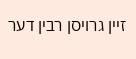זיין גרויסן רבין דער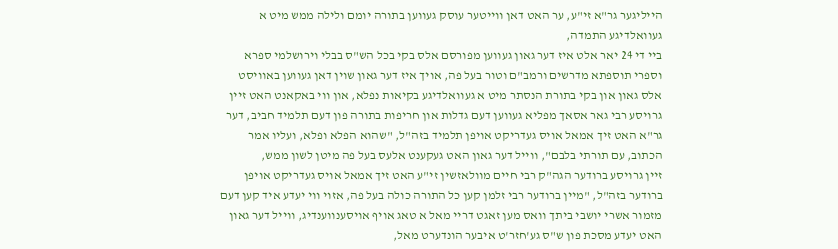הייליגער גר"א זי"ע, ער האט דאן ווייטער עוסק געווען בתורה יומם ולילה ממש מיט א געוואלדיגע התמדה,
ביי די 24 יאר אלט איז דער גאון געווען מפורסם אלס בקי בכל הש"ס בבלי וירושלמי ספרא וספרי תוספתא מדרשים ורמב"ם וטור בעל פה, אויך איז דער גאון שוין דאן געווען באוויסט אלס גאון און בקי בתורת הנסתר מיט א געוואלדיגע בקיאות נפלא, און ווי באקאנט האט זיין גרויסע רבי גאר אסאך מפליא געווען דעם גדלות און חריפות בתורה פון דעם תלמיד חביב, דער גר"א האט זיך אמאל אויס געדריקט אויפן תלמיד בזה"ל, "שהוא הפלא ופלא, ועליו אמר הכתוב, עם תורתי בלבם", ווייל דער גאון האט געקענט אלעס בעל פה מיטן לשון ממש,
זיין גרויסע ברודער הגה"ק רבי חיים מוולאזשין זי"ע האט זיך אמאל אויס געדריקט אויפן ברודער בזה"ל, "מיין ברודער רבי זלמן קען כל התורה כולה בעל פה, אזוי ווי יעדע איד קען דעם מזמור אשרי יושבי ביתך וואס מען זאגט דריי מאל א טאג אויף אויסענווענדיג, ווייל דער גאון האט יעדע מסכת פון ש"ס גע'חזר'ט איבער הונדערט מאל,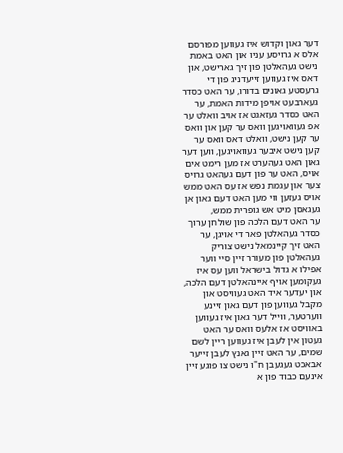דער גאון וקדוש איז געווען מפורסם אלס א גרויסע עניו און האט באמת נישט געהאלטן פון זיך גארישט, און דאס איז געווען זייעדניג פון די גרעסטע גאונים בדורו, ער האט כסדר געארבעט אויפן מידות האמת, ער האט כסדר געזאגט אז אויב וואלט ער אפ געוואויגען וואס ער קען און וואס ער קען נישט, וואלט דאס וואס ער קען נישט איבער געוואויגען, ווען דער גאון האט געהערט אז מען רימט אים אויס, האט ער פון דעם געהאט גרויס צער און עגמת נפש אז עס האט ממש אויס געזען ווי מען האט דעם גאון אן געגאסן מיט אש גופרית ממש,
ער האט דעם הלכה פון שולחן ערוך כסדר געהאלטן פאר די אויגן, ער האט זיך קיינמאל נישט צוריק געהאלטן פון מעורר זיין סיי ווער אפילו א גדול בישראל ווען עס איז געקומען אויף איינהאלטן דעם הלכה, און יעדער איד האט געוויסט און מקבל געווען פון דעם גאון זיינע ווערטער, ווייל דער גאון איז געווען באוויסט אז אלעס וואס ער האט געטון אין לעבן איז געווען ריין לשם שמים, ער האט זיין גאנץ לעבן זייער אבאכט געגעבן ח"ו נישט צו פוגע זיין אינעם כבוד פון א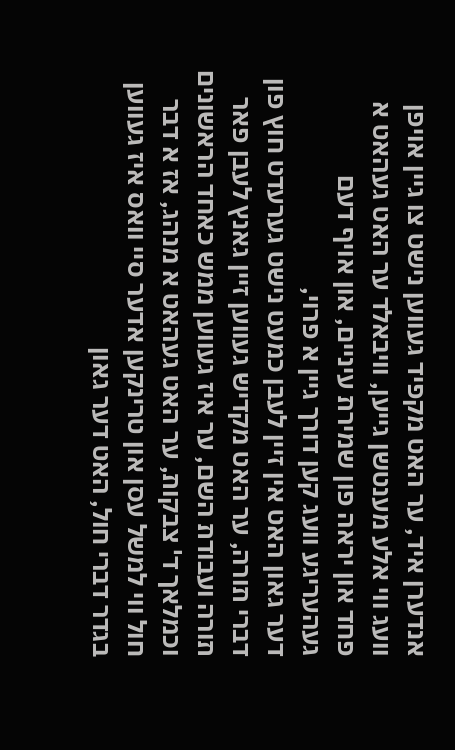אנדערן איד, ער האט מקפיד געווען נישט צו גיין אויפן וועג ווי אלע מענטשן גייען, וויבאלד ער האט געהאט א פחד און יראה פון שמירת עיניים, און אויף דעם געהעריגע וועג קען דורך גיין א פרוי,
דער גאון האט אין זיין לעבן כמעט נישט גערעדט חוץ פון דברי תורה, ער האט מקדיש געווען זיין גאנץ לעבן פאר תורה ועבודת השם, ער איז געווען ממש כאחד הראשונים וכמלאך ד' צבקות, ער האט געהאט א מנהג, אז א דבר חול ווי למשל עסן און טרינקען אדער סיי וואס איז געווען בגדר דברי חול, האט דער גאון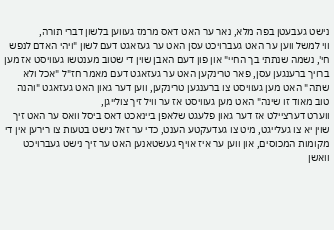נישט געבעטן בפה מלא, נאר ער האט דאס מרמז געווען בלשון דברי תורה,
ווי למשל ווען ער האט געברויכט עסן האט ער געזאגט דעם לשון "ויהי האדם לנפש חי', נשמה שנתתי בך החיי" און פון דעם האבן שוין די שטוב מענטשו געוויסט אז מען ברויך ברענגען עסן, פאר טרינקען האט ער געזאגט דעם מאמר חז"ל "אכל ולא שתה" האט מען געוויסט צו ברענגען טרינקען, ווען דער גאון האט געזאגט "והנה טוב מאוד זו שינה" האט מען געוויסט אז ער וויל זיך צולייגן,
ווערט דערציילט אז דער גאון פלעגט שלאפן ביינאכט דאס ביסל וואס ער האט זיך שוין יא צו געלייגט, מיט צו געדעקטע הענט, כדי ער זאל נישט בטעות צו רירען אין די מקומות המכוסים, און ווען ער איז אויף געשטאנען האט ער זיך נישט געברויכט וואשן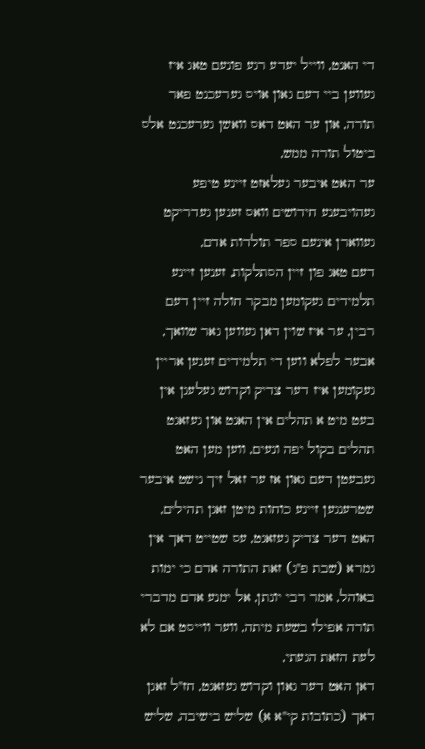די האנט, ווייל יעדע רגע פונעם טאג איז געווען ביי דעם גאון אויס גערעכנט פאר תורה, און ער האט דאס וואשן גערעכנט אלס ביטול תורה ממש,
ער האט איבער געלאזט זיינע טיפע געהויבענע חידושים וואס זענען געדריקט געווארן אינעם ספר תולדות אדם,
דעם טאג פון זיין הסתלקות, זענען זיינע תלמידים געקומען מבקר חולה זיין דעם רבין, ער איז שוין דאן געווען גאר שוואך, אבער לפלא ווען די תלמידים זענען אריין געקומען איז דער צדיק וקדוש געלעגן אין בעט מיט א תהלים אין האנט און געזאגט תהלים בקול יפה ונעים, ווען מען האט געבעטן דעם גאון אז ער זאל זיך נישט איבער שטרענגען זיינע כוחות מיטן זאגן תהילים, האט דער צדיק געזאגט, עס שטייט דאך אין גמרא (שבת פ"ג) זאת התורה אדם כי ימות באוהל, אמר רבי יונתן, אל ימנע אדם מדברי תורה אפילו בשעת מיתה, ווער ווייסט אם לא לעת הזאת הגעתי,
דאן האט דער גאון וקדוש געזאגט, חז"ל זאגן דאך (כתובות קי"א א) שליש בישיבה, שליש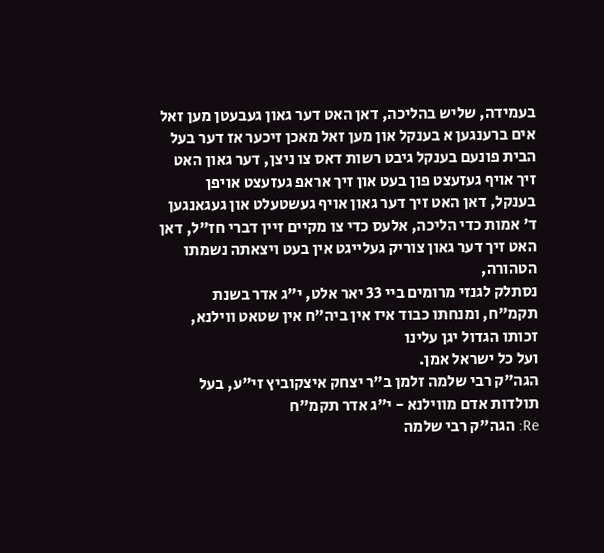בעמידה, שליש בהליכה, דאן האט דער גאון געבעטן מען זאל אים ברענגען א בענקל און מען זאל מאכן זיכער אז דער בעל הבית פונעם בענקל גיבט רשות דאס צו ניצן, דער גאון האט זיך אויף געזעצט פון בעט און זיך אראפ געזעצט אויפן בענקל, דאן האט זיך דער גאון אויף געשטעלט און געגאנגען ד' אמות כדי הליכה, אלעס כדי צו מקיים זיין דברי חז"ל, דאן האט זיך דער גאון צוריק געלייגט אין בעט ויצאתה נשמתו הטהורה,
נסתלק לגנזי מרומים ביי 33 יאר אלט, י"ג אדר בשנת תקמ"ח, ומנחתו כבוד איז אין ביה"ח אין שטאט ווילנא,
זכותו הגדול יגן עלינו
ועל כל ישראל אמן.
הגה"ק רבי שלמה זלמן ב"ר יצחק איצקוביץ זי"ע, בעל תולדות אדם מווילנא - י"ג אדר תקמ"ח
Re: הגה"ק רבי שלמה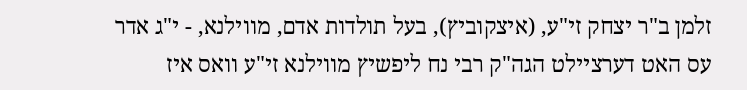זלמן ב"ר יצחק זי"ע, (איצקוביץ), בעל תולדות אדם, מווילנא, - י"ג אדר
עס האט דערציילט הגה"ק רבי נח ליפשיץ מווילנא זי"ע וואס איז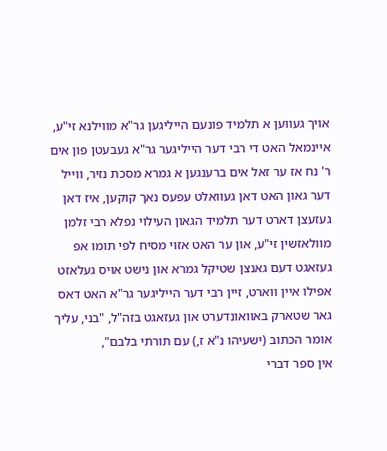אויך געווען א תלמיד פונעם הייליגען גר"א מווילנא זי"ע, איינמאל האט די רבי דער הייליגער גר"א געבעטן פון אים ר' נח אז ער זאל אים ברענגען א גמרא מסכת נזיר, ווייל דער גאון האט דאן געוואלט עפעס נאך קוקען, איז דאן געזעצן דארט דער תלמיד הגאון העילוי נפלא רבי זלמן מוולאזשין זי"ע, און ער האט אזוי מסיח לפי תומו אפ געזאגט דעם גאנצן שטיקל גמרא און נישט אויס געלאזט אפילו איין ווארט, זיין רבי דער הייליגער גר"א האט דאס גאר שטארק באוואונדערט און געזאגט בזה"ל, "בני, עליך אומר הכתוב (ישעיהו נ"א ז,) עם תורתי בלבם",
אין ספר דברי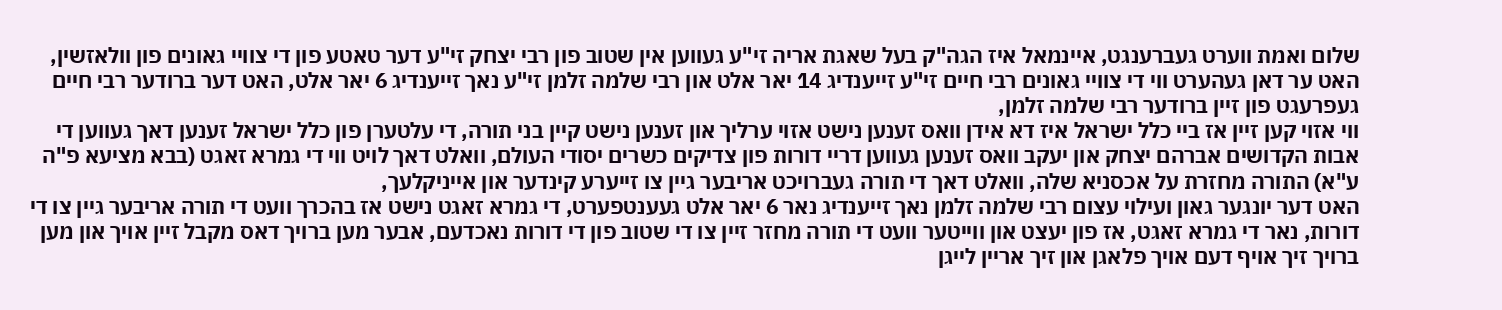שלום ואמת ווערט געברענגט, איינמאל איז הגה"ק בעל שאגת אריה זי"ע געווען אין שטוב פון רבי יצחק זי"ע דער טאטע פון די צוויי גאונים פון וולאזשין, האט ער דאן געהערט ווי די צוויי גאונים רבי חיים זי"ע זייענדיג 14 יאר אלט און רבי שלמה זלמן זי"ע נאך זייענדיג 6 יאר אלט, האט דער ברודער רבי חיים געפרעגט פון זיין ברודער רבי שלמה זלמן,
ווי אזוי קען זיין אז ביי כלל ישראל איז דא אידן וואס זענען נישט אזוי ערליך און זענען נישט קיין בני תורה, די עלטערן פון כלל ישראל זענען דאך געווען די אבות הקדושים אברהם יצחק און יעקב וואס זענען געווען דריי דורות פון צדיקים כשרים יסודי העולם, וואלט דאך לויט ווי די גמרא זאגט (בבא מציעא פ"ה ע"א) התורה מחזרת על אכסניא שלה, וואלט דאך די תורה געברויכט אריבער גיין צו זייערע קינדער און אייניקלעך,
האט דער יונגער גאון ועילוי עצום רבי שלמה זלמן נאך זייענדיג נאר 6 יאר אלט געענטפערט, די גמרא זאגט נישט אז בהכרך וועט די תורה אריבער גיין צו די דורות, נאר די גמרא זאגט, אז פון יעצט און ווייטער וועט די תורה מחזר זיין צו די שטוב פון די דורות נאכדעם, אבער מען ברויך דאס מקבל זיין אויך און מען ברויך זיך אויף דעם אויך פלאגן און זיך אריין לייגן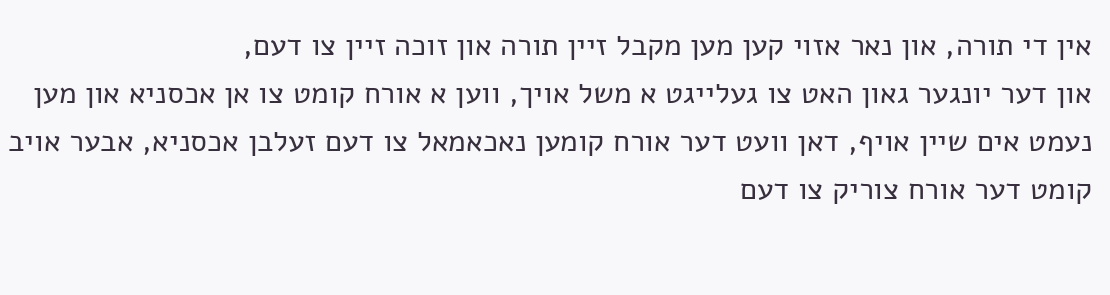אין די תורה, און נאר אזוי קען מען מקבל זיין תורה און זוכה זיין צו דעם,
און דער יונגער גאון האט צו געלייגט א משל אויך, ווען א אורח קומט צו אן אכסניא און מען נעמט אים שיין אויף, דאן וועט דער אורח קומען נאכאמאל צו דעם זעלבן אכסניא, אבער אויב קומט דער אורח צוריק צו דעם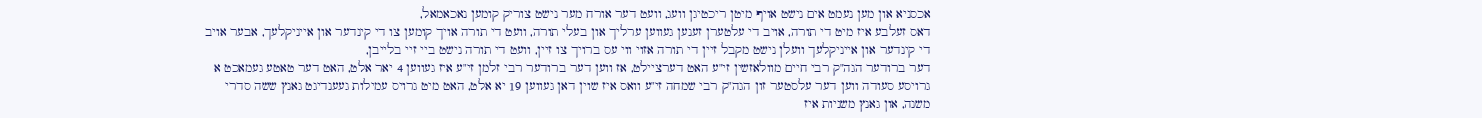אכסניא און מען נעמט אים נישט אויף מיטן ריכטיגן וועג, וועט דער אורח מער נישט צוריק קומען נאכאמאל,
דאס זעלבע איז מיט די תורה, אויב די עלטערן זענען געווען ערליך און בעלי תורה, וועט די תורה אויך קומען צו די קינדער און אייניקלעך, אבער אויב די קינדער און אייניקלעך וועלן נישט מקבל זיין די תורה אזוי ווי עס ברויך צו זיין, וועט די תורה נישט ביי זיי בלייבן,
דער ברודער הגה"ק רבי חיים מוולאזשין זי"ע האט דערציילט, אז ווען דער ברודער רבי זלמן זי"ע איז געווען 4 יאר אלט, האט דער טאטע געמאכט א גרויסע סעודה ווען דער עלסטער זון הגה"ק רבי שמחה זי"ע וואס איז שוין דאן געווען 19 יא אלט, האט מיט גרויס עמילות געענדיגט גאנץ ששה סדרי משנה, און גאנץ משניות איז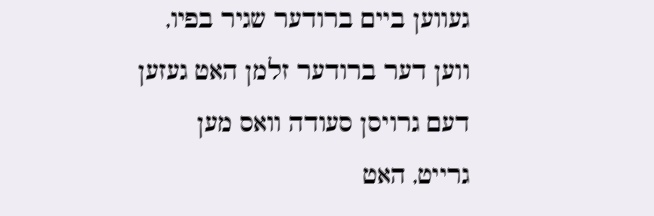געווען ביים ברודער שגיר בפיו,
ווען דער ברודער זלמן האט געזען דעם גרויסן סעודה וואס מען גרייט, האט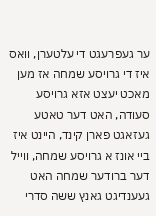ער געפרעגט די עלטערן, וואס איז די גרויסע שמחה אז מען מאכט יעצט אזא גרויסע סעודה, האט דער טאטע געזאגט פארן קינד, היינט איז ביי אונז א גרויסע שמחה, ווייל דער ברודער שמחה האט געענדיגט גאנץ ששה סדרי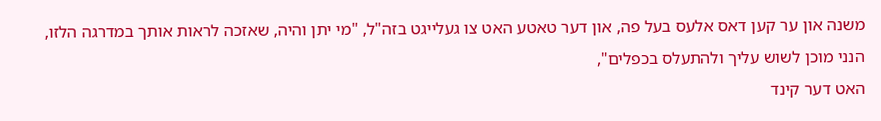משנה און ער קען דאס אלעס בעל פה, און דער טאטע האט צו געלייגט בזה"ל, "מי יתן והיה, שאזכה לראות אותך במדרגה הלזו, הנני מוכן לשוש עליך ולהתעלס בכפלים",
האט דער קינד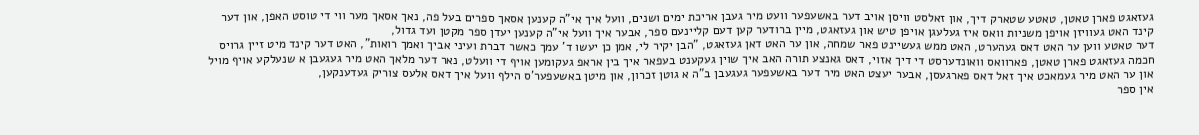געזאגט פארן טאטן, טאטע שטארק דיך, און זאלסט וויסן אויב דער באשעפער וועט מיר געבן אריכת ימים ושנים, וועל איך אי"ה קענען אסאך ספרים בעל פה, נאך אסאך מער ווי די טוסט האפן, און דער קינד האט געוויזן אויפן משניות וואס איז געלעגן אויפן טיש און געזאגט, מיין ברודער קען דעם קליינעם ספר, אבער איך וועל אי"ה קענען יעדן ספר מקטן ועד גדול,
דער טאטע ווען ער האט דאס געהערט, האט ממש געשיינט פאר שמחה, און ער האט דאן געזאגט, "הבן יקיר לי, אמן כן יעשו ד' עמך כאשר דברת ועיני אביך ואמך רואות", האט דער קינד מיט זיין גרויס חכמה געזאגט פארן טאטן, פארוואס וואונדערסט די דיך אזוי, דאס גאנצע תורה האב איך שוין געקענט בעפאר איך בין אראפ געקומען אויף די וועלט, נאר דער מלאך האט מיר געגעבן א שנעלקע אויף מויל און ער האט מיר געמאכט איך זאל דאס פארגעסן, אבער יעצט האט מיר דער באשעפער געגעבן ב"ה א גוטן זכרון, און מיטן באשעפער'ס הילף וועל איך דאס אלעס צוריק געדענקען,
אין ספר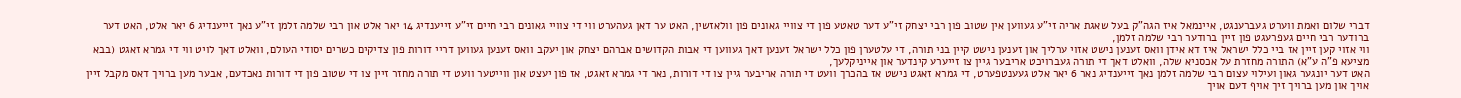דברי שלום ואמת ווערט געברענגט, איינמאל איז הגה"ק בעל שאגת אריה זי"ע געווען אין שטוב פון רבי יצחק זי"ע דער טאטע פון די צוויי גאונים פון וולאזשין, האט ער דאן געהערט ווי די צוויי גאונים רבי חיים זי"ע זייענדיג 14 יאר אלט און רבי שלמה זלמן זי"ע נאך זייענדיג 6 יאר אלט, האט דער ברודער רבי חיים געפרעגט פון זיין ברודער רבי שלמה זלמן,
ווי אזוי קען זיין אז ביי כלל ישראל איז דא אידן וואס זענען נישט אזוי ערליך און זענען נישט קיין בני תורה, די עלטערן פון כלל ישראל זענען דאך געווען די אבות הקדושים אברהם יצחק און יעקב וואס זענען געווען דריי דורות פון צדיקים כשרים יסודי העולם, וואלט דאך לויט ווי די גמרא זאגט (בבא מציעא פ"ה ע"א) התורה מחזרת על אכסניא שלה, וואלט דאך די תורה געברויכט אריבער גיין צו זייערע קינדער און אייניקלעך,
האט דער יונגער גאון ועילוי עצום רבי שלמה זלמן נאך זייענדיג נאר 6 יאר אלט געענטפערט, די גמרא זאגט נישט אז בהכרך וועט די תורה אריבער גיין צו די דורות, נאר די גמרא זאגט, אז פון יעצט און ווייטער וועט די תורה מחזר זיין צו די שטוב פון די דורות נאכדעם, אבער מען ברויך דאס מקבל זיין אויך און מען ברויך זיך אויף דעם אויך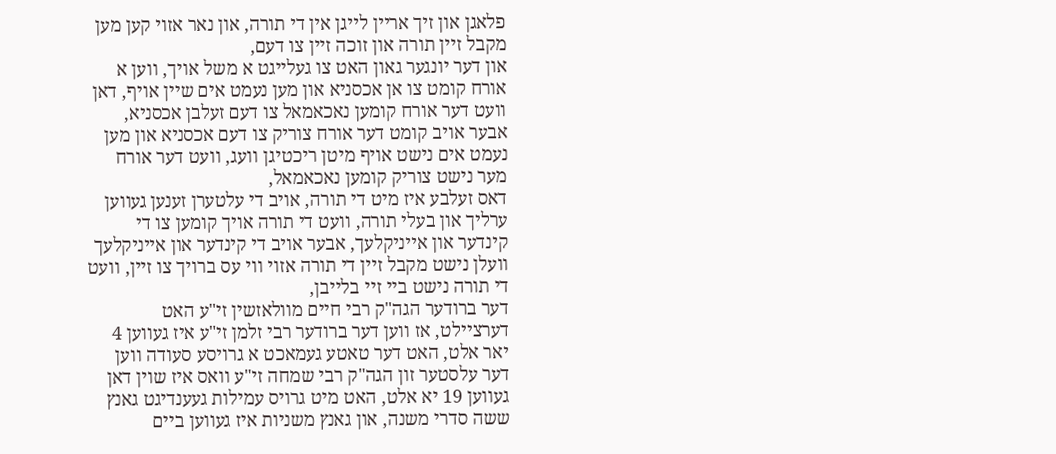פלאגן און זיך אריין לייגן אין די תורה, און נאר אזוי קען מען מקבל זיין תורה און זוכה זיין צו דעם,
און דער יונגער גאון האט צו געלייגט א משל אויך, ווען א אורח קומט צו אן אכסניא און מען נעמט אים שיין אויף, דאן וועט דער אורח קומען נאכאמאל צו דעם זעלבן אכסניא, אבער אויב קומט דער אורח צוריק צו דעם אכסניא און מען נעמט אים נישט אויף מיטן ריכטיגן וועג, וועט דער אורח מער נישט צוריק קומען נאכאמאל,
דאס זעלבע איז מיט די תורה, אויב די עלטערן זענען געווען ערליך און בעלי תורה, וועט די תורה אויך קומען צו די קינדער און אייניקלעך, אבער אויב די קינדער און אייניקלעך וועלן נישט מקבל זיין די תורה אזוי ווי עס ברויך צו זיין, וועט די תורה נישט ביי זיי בלייבן,
דער ברודער הגה"ק רבי חיים מוולאזשין זי"ע האט דערציילט, אז ווען דער ברודער רבי זלמן זי"ע איז געווען 4 יאר אלט, האט דער טאטע געמאכט א גרויסע סעודה ווען דער עלסטער זון הגה"ק רבי שמחה זי"ע וואס איז שוין דאן געווען 19 יא אלט, האט מיט גרויס עמילות געענדיגט גאנץ ששה סדרי משנה, און גאנץ משניות איז געווען ביים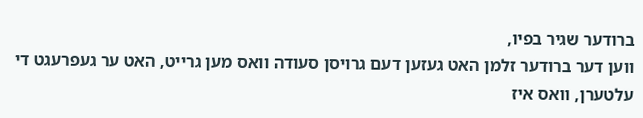ברודער שגיר בפיו,
ווען דער ברודער זלמן האט געזען דעם גרויסן סעודה וואס מען גרייט, האט ער געפרעגט די עלטערן, וואס איז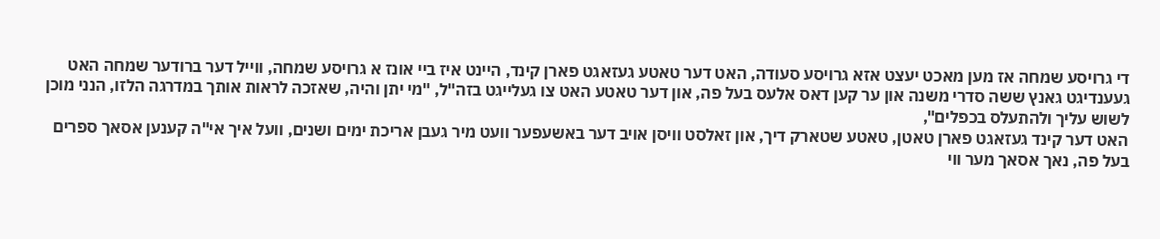די גרויסע שמחה אז מען מאכט יעצט אזא גרויסע סעודה, האט דער טאטע געזאגט פארן קינד, היינט איז ביי אונז א גרויסע שמחה, ווייל דער ברודער שמחה האט געענדיגט גאנץ ששה סדרי משנה און ער קען דאס אלעס בעל פה, און דער טאטע האט צו געלייגט בזה"ל, "מי יתן והיה, שאזכה לראות אותך במדרגה הלזו, הנני מוכן לשוש עליך ולהתעלס בכפלים",
האט דער קינד געזאגט פארן טאטן, טאטע שטארק דיך, און זאלסט וויסן אויב דער באשעפער וועט מיר געבן אריכת ימים ושנים, וועל איך אי"ה קענען אסאך ספרים בעל פה, נאך אסאך מער ווי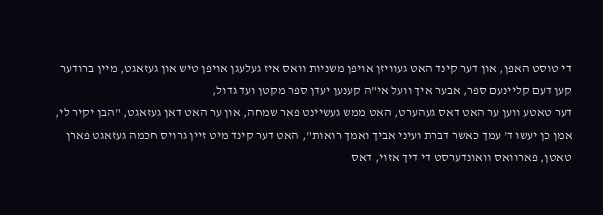די טוסט האפן, און דער קינד האט געוויזן אויפן משניות וואס איז געלעגן אויפן טיש און געזאגט, מיין ברודער קען דעם קליינעם ספר, אבער איך וועל אי"ה קענען יעדן ספר מקטן ועד גדול,
דער טאטע ווען ער האט דאס געהערט, האט ממש געשיינט פאר שמחה, און ער האט דאן געזאגט, "הבן יקיר לי, אמן כן יעשו ד' עמך כאשר דברת ועיני אביך ואמך רואות", האט דער קינד מיט זיין גרויס חכמה געזאגט פארן טאטן, פארוואס וואונדערסט די דיך אזוי, דאס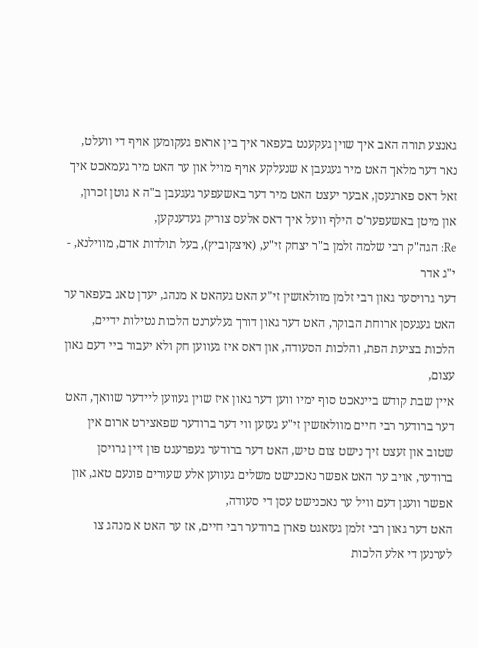גאנצע תורה האב איך שוין געקענט בעפאר איך בין אראפ געקומען אויף די וועלט, נאר דער מלאך האט מיר געגעבן א שנעלקע אויף מויל און ער האט מיר געמאכט איך זאל דאס פארגעסן, אבער יעצט האט מיר דער באשעפער געגעבן ב"ה א גוטן זכרון, און מיטן באשעפער'ס הילף וועל איך דאס אלעס צוריק געדענקען,
Re: הגה"ק רבי שלמה זלמן ב"ר יצחק זי"ע, (איצקוביץ), בעל תולדות אדם, מווילנא, - י"ג אדר
דער גרויסער גאון רבי זלמן מוולאזשין זי"ע האט געהאט א מנהג, יעדן טאג בעפאר ער האט געגעסן ארוחת הבוקר, האט דער גאון דורך געלערנט הלכות נטילות ידיים, הלכות בציעת הפת, והלכות הסעודה, און דאס איז געווען חק ולא יעבור ביי דעם גאון עצום,
איין שבת קודש ביינאכט סוף ימיו ווען דער גאון איז שוין געווען ליידער שוואך, האט דער ברודער רבי חיים מוולאזשין זי"ע געזען ווי דער ברודער שפאצירט ארום אין שטוב און זעצט זיך נישט צום טיש, האט דער ברודער געפרעגט פון זיין גרויסן ברודער, אויב ער האט אפשר נאכנישט משלים געווען אלע שעורים פונעם טאג, און אפשר וועגן דעם וויל ער נאכנישט עסן די סעודה,
האט דער גאון רבי זלמן געזאגט פארן ברודער רבי חיים, אז ער האט א מנהג צו לערנען די אלע הלכות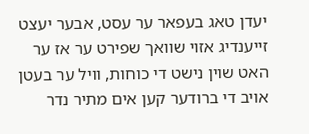יעדן טאג בעפאר ער עסט, אבער יעצט זייענדיג אזוי שוואך שפירט ער אז ער האט שוין נישט די כוחות, וויל ער בעטן אויב די ברודער קען אים מתיר נדר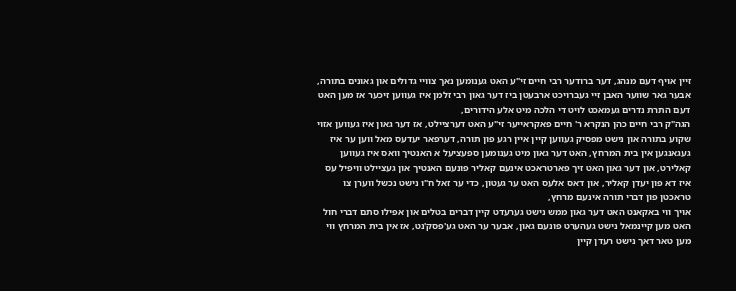זיין אויף דעם מנהג, דער ברודער רבי חיים זי"ע האט גענומען נאך צוויי גדולים און גאונים בתורה, אבער גאר שווער האבן זיי געברויכט ארבעטן ביז דער גאון רבי זלמן איז געווען זיכער אז מען האט דעם התרת נדרים געמאכט לויט די הלכה מיט אלע הידורים,
הגה"ק רבי חיים כהן הנקרא ר' חיים פאקראייער זי"ע האט דערציילט, אז דער גאון איז געווען אזוי שקוע בתורה און נישט מפסיק געווען קיין איין רגע פון תורה, דערפאר יעדעס מאל ווען ער איז געגאנגען אין בית המרחץ, האט דער גאון מיט גענומען ספעציעל א האנטיך וואס איז געווען קאלירט, און דער גאון האט זיך פארטראכט אינעם קאליר פונעם האנטיך און געציילט וויפיל עס איז דא פון יעדן קאליר, און דאס אלעס האט ער געטון, כדי ער זאל ח"ו נישט נכשל ווערן צו טראכטן פון דברי תורה אינעם מרחץ,
אויך ווי באקאנט האט דער גאון ממש נישט גערעדט קיין דברים בטלים און אפילו סתם דברי חול האט מען קיינמאל נישט געהערט פונעם גאון, אבער ער האט גע'פסק'נט, אז אין בית המרחץ ווי מען טאר דאך נישט רעדן קיין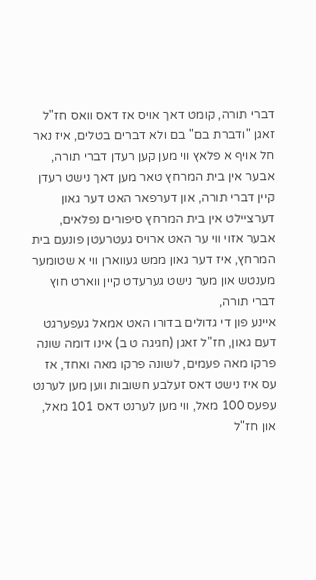דברי תורה, קומט דאך אויס אז דאס וואס חז"ל זאגן "ודברת בם" בם ולא דברים בטלים, איז נאר חל אויף א פלאץ ווי מען קען רעדן דברי תורה, אבער אין בית המרחץ טאר מען דאך נישט רעדן קיין דברי תורה, און דערפאר האט דער גאון דערציילט אין בית המרחץ סיפורים נפלאים, אבער אזוי ווי ער האט ארויס געטרעטן פונעם בית המרחץ, איז דער גאון ממש געווארן ווי א שטומער מענטש און מער נישט גערעדט קיין ווארט חוץ דברי תורה,
איינע פון די גדולים בדורו האט אמאל געפערגט דעם גאון, חז"ל זאגן (חגיגה ט ב) אינו דומה שונה פרקו מאה פעמים, לשונה פרקו מאה ואחד, אז עס איז נישט דאס זעלבע חשובות ווען מען לערנט עפעס 100 מאל, ווי מען לערנט דאס 101 מאל, און חז"ל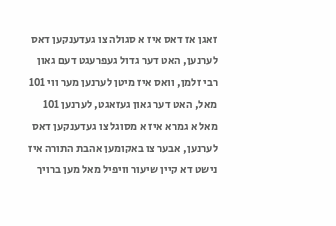זאגן אז דאס איז א סגולה צו געדענקען דאס לערנען, האט דער גדול געפרעגט דעם גאון רבי זלמן, וואס איז מיטן לערנען מער ווי 101 מאל, האט דער גאון געזאגט, לערנען 101 מאל א גמרא איז א מסוגל צו געדענקען דאס לערנען, אבער צו באקומען אהבת התורה איז נישט דא קיין שיעור וויפיל מאל מען ברויך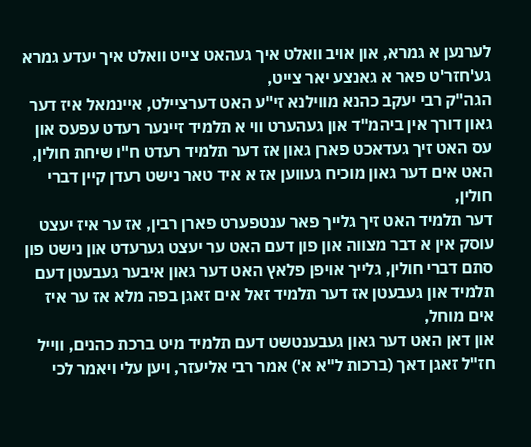לערנען א גמרא, און אויב וואלט איך געהאט צייט וואלט איך יעדע גמרא גע'חזר'ט פאר א גאנצע יאר צייט,
הגה"ק רבי יעקב כהנא מווילנא זי"ע האט דערציילט, איינמאל איז דער גאון דורך אין ביהמ"ד און געהערט ווי א תלמיד זיינער רעדט עפעס און עס האט זיך געדאכט פארן גאון אז דער תלמיד רעדט ח"ו שיחת חולין, האט אים דער גאון מוכיח געווען אז א איד טאר נישט רעדן קיין דברי חולין,
דער תלמיד האט זיך גלייך פאר ענטפערט פארן רבין, אז ער איז יעצט עוסק אין א דבר מצווה און פון דעם האט ער יעצט גערעדט און נישט פון סתם דברי חולין, גלייך אויפן פלאץ האט דער גאון איבער געבעטן דעם תלמיד און געבעטן אז דער תלמיד זאל אים זאגן בפה מלא אז ער איז אים מוחל,
און דאן האט דער גאון געבענטשט דעם תלמיד מיט ברכת כהנים, ווייל חז"ל זאגן דאך (ברכות ל"א א') אמר רבי אליעזר, ויען עלי ויאמר לכי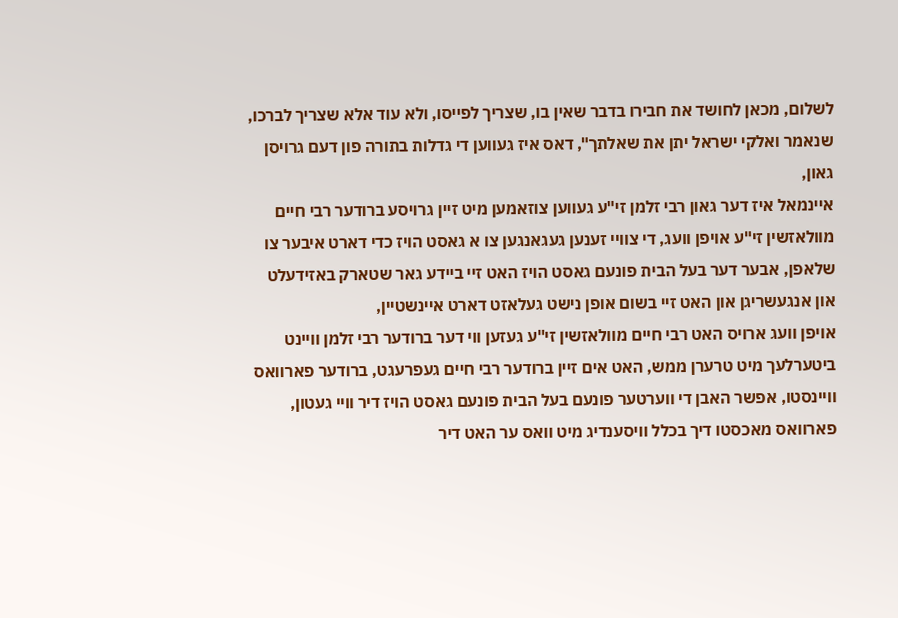לשלום, מכאן לחושד את חבירו בדבר שאין בו, שצריך לפייסו, ולא עוד אלא שצריך לברכו, שנאמר ואלקי ישראל יתן את שאלתך", דאס איז געווען די גדלות בתורה פון דעם גרויסן גאון,
איינמאל איז דער גאון רבי זלמן זי"ע געווען צוזאמען מיט זיין גרויסע ברודער רבי חיים מוולאזשין זי"ע אויפן וועג, די צוויי זענען געגאנגען צו א גאסט הויז כדי דארט איבער צו שלאפן, אבער דער בעל הבית פונעם גאסט הויז האט זיי ביידע גאר שטארק באזידעלט און אנגעשריגן און האט זיי בשום אופן נישט געלאזט דארט איינשטיין,
אויפן וועג ארויס האט רבי חיים מוולאזשין זי"ע געזען ווי דער ברודער רבי זלמן וויינט ביטערלעך מיט טרערן ממש, האט אים זיין ברודער רבי חיים געפרעגט, ברודער פארוואס וויינסטו, אפשר האבן די ווערטער פונעם בעל הבית פונעם גאסט הויז דיר וויי געטון, פארוואס מאכסטו דיך בכלל וויסענדיג מיט וואס ער האט דיר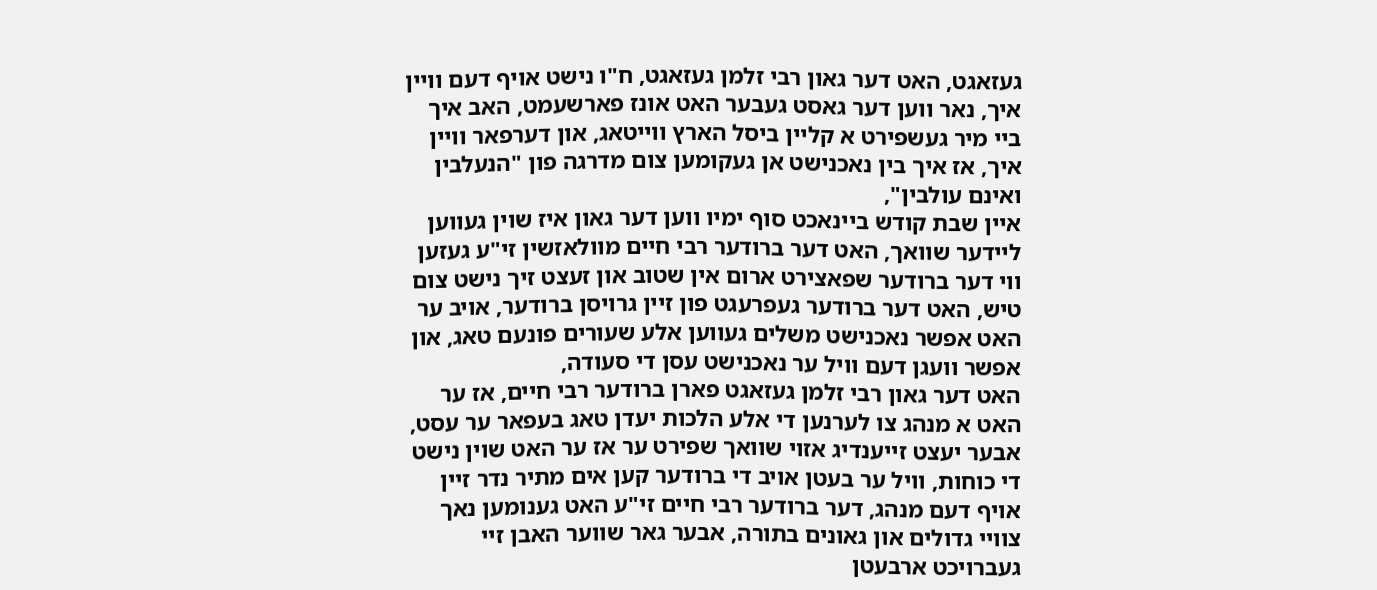געזאגט, האט דער גאון רבי זלמן געזאגט, ח"ו נישט אויף דעם וויין איך, נאר ווען דער גאסט געבער האט אונז פארשעמט, האב איך ביי מיר געשפירט א קליין ביסל הארץ ווייטאג, און דערפאר וויין איך, אז איך בין נאכנישט אן געקומען צום מדרגה פון "הנעלבין ואינם עולבין",
איין שבת קודש ביינאכט סוף ימיו ווען דער גאון איז שוין געווען ליידער שוואך, האט דער ברודער רבי חיים מוולאזשין זי"ע געזען ווי דער ברודער שפאצירט ארום אין שטוב און זעצט זיך נישט צום טיש, האט דער ברודער געפרעגט פון זיין גרויסן ברודער, אויב ער האט אפשר נאכנישט משלים געווען אלע שעורים פונעם טאג, און אפשר וועגן דעם וויל ער נאכנישט עסן די סעודה,
האט דער גאון רבי זלמן געזאגט פארן ברודער רבי חיים, אז ער האט א מנהג צו לערנען די אלע הלכות יעדן טאג בעפאר ער עסט, אבער יעצט זייענדיג אזוי שוואך שפירט ער אז ער האט שוין נישט די כוחות, וויל ער בעטן אויב די ברודער קען אים מתיר נדר זיין אויף דעם מנהג, דער ברודער רבי חיים זי"ע האט גענומען נאך צוויי גדולים און גאונים בתורה, אבער גאר שווער האבן זיי געברויכט ארבעטן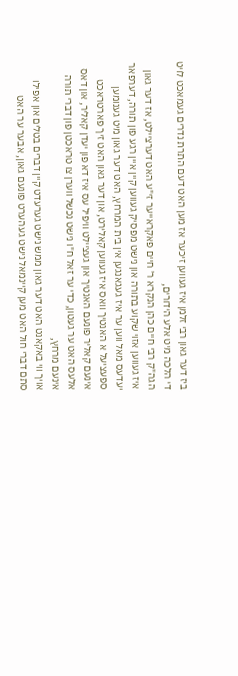ביז דער גאון רבי זלמן איז געווען זיכער אז מען האט דעם התרת נדרים געמאכט לויט די הלכה מיט אלע הידורים,
הגה"ק רבי חיים כהן הנקרא ר' חיים פאקראייער זי"ע האט דערציילט, אז דער גאון איז געווען אזוי שקוע בתורה און נישט מפסיק געווען קיין איין רגע פון תורה, דערפאר יעדעס מאל ווען ער איז געגאנגען אין בית המרחץ, האט דער גאון מיט גענומען ספעציעל א האנטיך וואס איז געווען קאלירט, און דער גאון האט זיך פארטראכט אינעם קאליר פונעם האנטיך און געציילט וויפיל עס איז דא פון יעדן קאליר, און דאס אלעס האט ער געטון, כדי ער זאל ח"ו נישט נכשל ווערן צו טראכטן פון דברי תורה אינעם מרחץ,
אויך ווי באקאנט האט דער גאון ממש נישט גערעדט קיין דברים בטלים און אפילו סתם דברי חול האט מען קיינמאל נישט געהערט פונעם גאון, אבער ער האט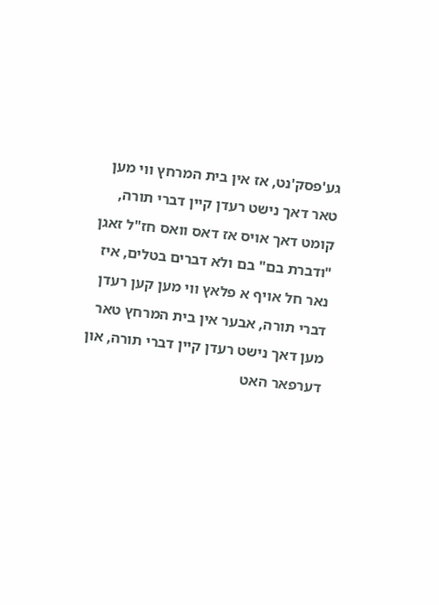גע'פסק'נט, אז אין בית המרחץ ווי מען טאר דאך נישט רעדן קיין דברי תורה, קומט דאך אויס אז דאס וואס חז"ל זאגן "ודברת בם" בם ולא דברים בטלים, איז נאר חל אויף א פלאץ ווי מען קען רעדן דברי תורה, אבער אין בית המרחץ טאר מען דאך נישט רעדן קיין דברי תורה, און דערפאר האט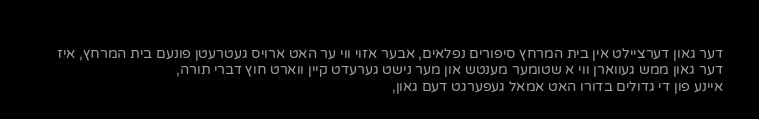דער גאון דערציילט אין בית המרחץ סיפורים נפלאים, אבער אזוי ווי ער האט ארויס געטרעטן פונעם בית המרחץ, איז דער גאון ממש געווארן ווי א שטומער מענטש און מער נישט גערעדט קיין ווארט חוץ דברי תורה,
איינע פון די גדולים בדורו האט אמאל געפערגט דעם גאון,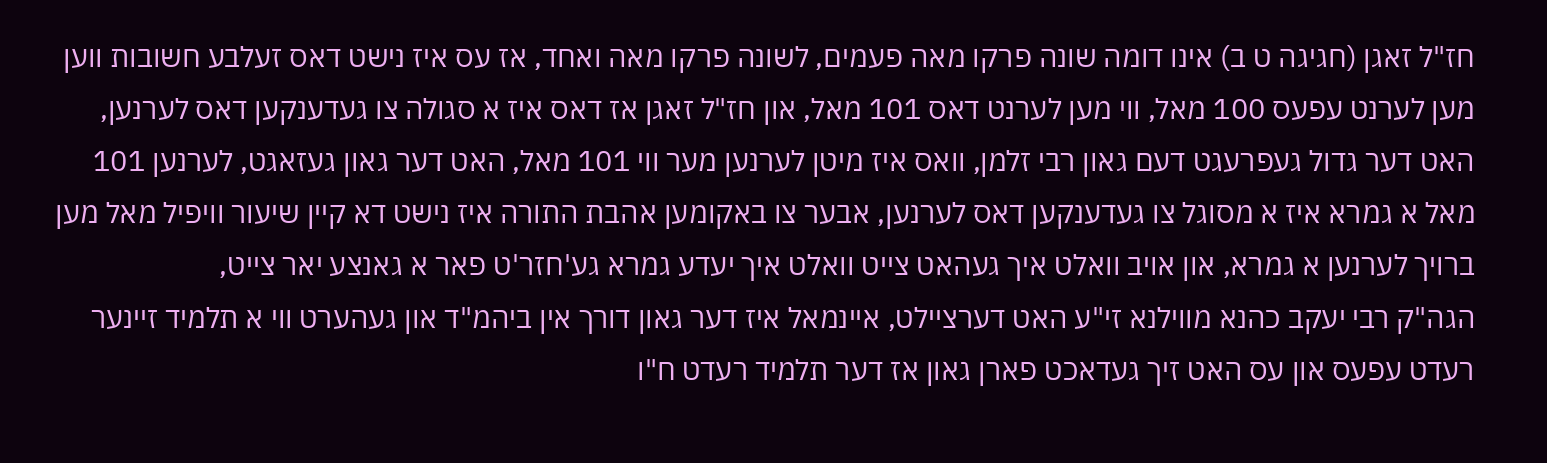חז"ל זאגן (חגיגה ט ב) אינו דומה שונה פרקו מאה פעמים, לשונה פרקו מאה ואחד, אז עס איז נישט דאס זעלבע חשובות ווען מען לערנט עפעס 100 מאל, ווי מען לערנט דאס 101 מאל, און חז"ל זאגן אז דאס איז א סגולה צו געדענקען דאס לערנען, האט דער גדול געפרעגט דעם גאון רבי זלמן, וואס איז מיטן לערנען מער ווי 101 מאל, האט דער גאון געזאגט, לערנען 101 מאל א גמרא איז א מסוגל צו געדענקען דאס לערנען, אבער צו באקומען אהבת התורה איז נישט דא קיין שיעור וויפיל מאל מען ברויך לערנען א גמרא, און אויב וואלט איך געהאט צייט וואלט איך יעדע גמרא גע'חזר'ט פאר א גאנצע יאר צייט,
הגה"ק רבי יעקב כהנא מווילנא זי"ע האט דערציילט, איינמאל איז דער גאון דורך אין ביהמ"ד און געהערט ווי א תלמיד זיינער רעדט עפעס און עס האט זיך געדאכט פארן גאון אז דער תלמיד רעדט ח"ו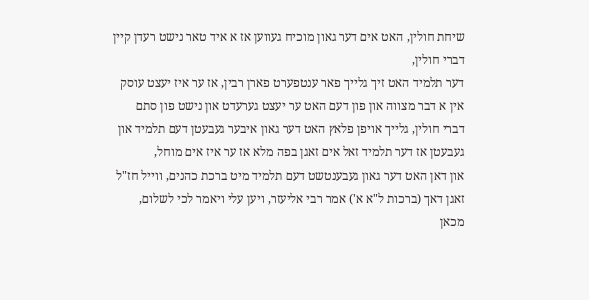שיחת חולין, האט אים דער גאון מוכיח געווען אז א איד טאר נישט רעדן קיין דברי חולין,
דער תלמיד האט זיך גלייך פאר ענטפערט פארן רבין, אז ער איז יעצט עוסק אין א דבר מצווה און פון דעם האט ער יעצט גערעדט און נישט פון סתם דברי חולין, גלייך אויפן פלאץ האט דער גאון איבער געבעטן דעם תלמיד און געבעטן אז דער תלמיד זאל אים זאגן בפה מלא אז ער איז אים מוחל,
און דאן האט דער גאון געבענטשט דעם תלמיד מיט ברכת כהנים, ווייל חז"ל זאגן דאך (ברכות ל"א א') אמר רבי אליעזר, ויען עלי ויאמר לכי לשלום, מכאן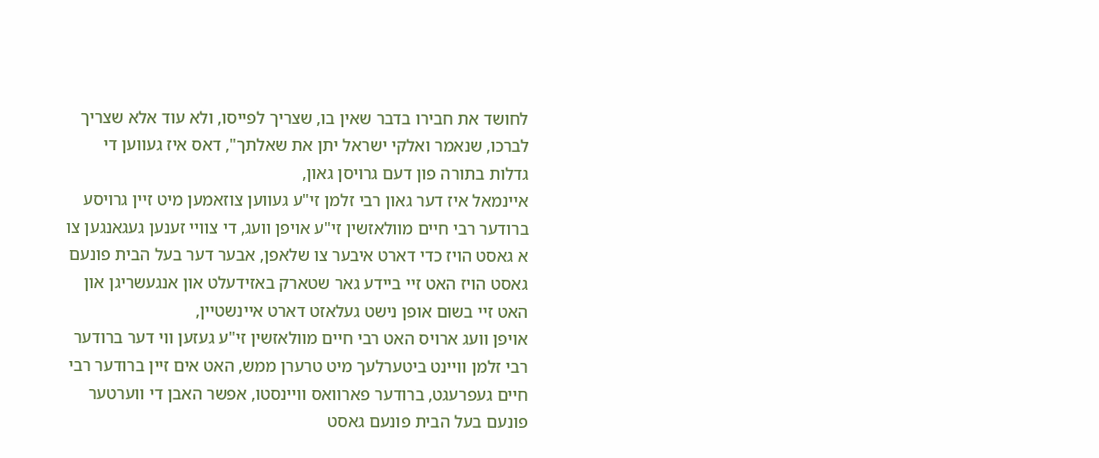לחושד את חבירו בדבר שאין בו, שצריך לפייסו, ולא עוד אלא שצריך לברכו, שנאמר ואלקי ישראל יתן את שאלתך", דאס איז געווען די גדלות בתורה פון דעם גרויסן גאון,
איינמאל איז דער גאון רבי זלמן זי"ע געווען צוזאמען מיט זיין גרויסע ברודער רבי חיים מוולאזשין זי"ע אויפן וועג, די צוויי זענען געגאנגען צו א גאסט הויז כדי דארט איבער צו שלאפן, אבער דער בעל הבית פונעם גאסט הויז האט זיי ביידע גאר שטארק באזידעלט און אנגעשריגן און האט זיי בשום אופן נישט געלאזט דארט איינשטיין,
אויפן וועג ארויס האט רבי חיים מוולאזשין זי"ע געזען ווי דער ברודער רבי זלמן וויינט ביטערלעך מיט טרערן ממש, האט אים זיין ברודער רבי חיים געפרעגט, ברודער פארוואס וויינסטו, אפשר האבן די ווערטער פונעם בעל הבית פונעם גאסט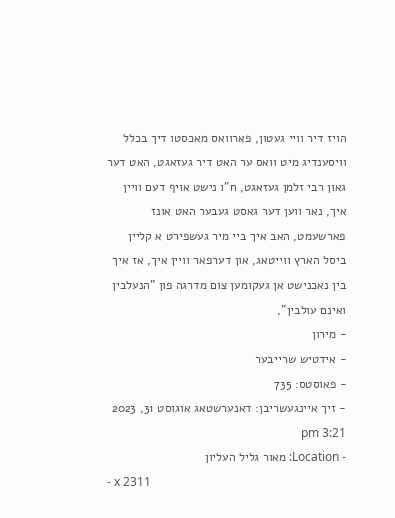הויז דיר וויי געטון, פארוואס מאכסטו דיך בכלל וויסענדיג מיט וואס ער האט דיר געזאגט, האט דער גאון רבי זלמן געזאגט, ח"ו נישט אויף דעם וויין איך, נאר ווען דער גאסט געבער האט אונז פארשעמט, האב איך ביי מיר געשפירט א קליין ביסל הארץ ווייטאג, און דערפאר וויין איך, אז איך בין נאכנישט אן געקומען צום מדרגה פון "הנעלבין ואינם עולבין",
- מירון
- אידטיש שרייבער
- פאוסטס: 735
- זיך איינגעשריבן: דאנערשטאג אוגוסט 31, 2023 3:21 pm
- Location: מאור גליל העליון
- x 2311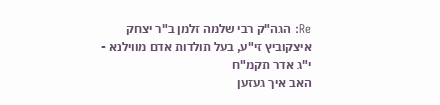Re: הגה"ק רבי שלמה זלמן ב"ר יצחק איצקוביץ זי"ע, בעל תולדות אדם מווילנא - י"ג אדר תקמ"ח
האב איך געזען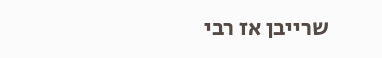שרייבן אז רבי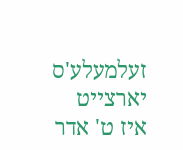זעלמעלע'ס יארצייט איז ט' אדר